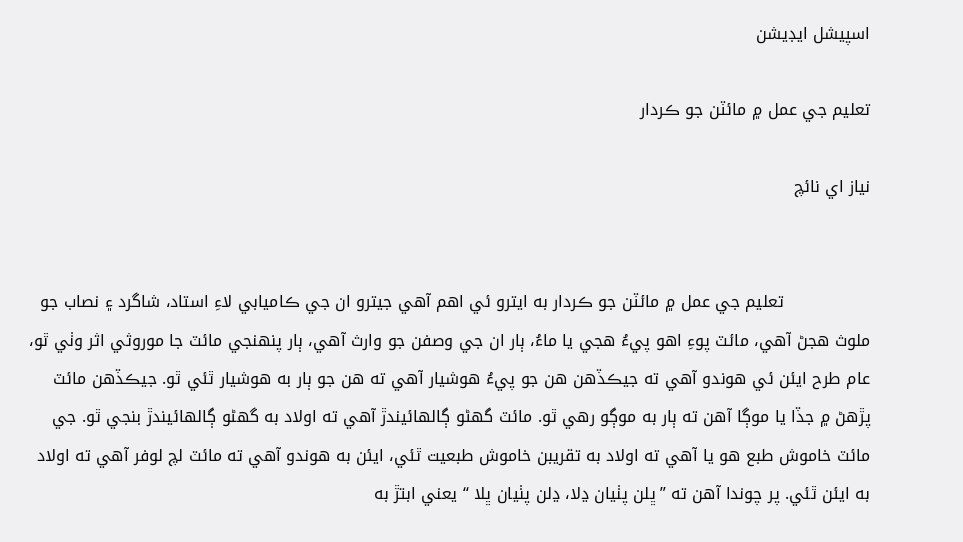اسپيشل ايڊيشن

تعليم جي عمل ۾ مائٽن جو ڪردار

نياز اي نائچ


                تعليم جي عمل ۾ مائٽن جو ڪردار به ايترو ئي اهم آهي جيترو ان جي ڪاميابي لاءِ استاد، شاگرد ۽ نصاب جو ملوث هجڻ آهي، مائٽ پوءِ اهو پيءُ هجي يا ماءُ، ٻار ان جي وصفن جو وارث آهي، ٻار پنهنجي مائٽ جا موروثي اثر وٺي ٿو، عام طرح ايئن ئي هوندو آهي ته جيڪڏهن هن جو پيءُ هوشيار آهي ته هن جو ٻار به هوشيار ٿئي ٿو. جيڪڏهن مائٽ پڙهڻ ۾ جڏا يا موڳا آهن ته ٻار به موڳو رهي ٿو. مائٽ گهڻو ڳالهائيندڙ آهي ته اولاد به گهڻو ڳالهائيندڙ بنجي ٿو. جي مائٽ خاموش طبع هو يا آهي ته اولاد به تقريبن خاموش طبعيت ٿئي، ايئن به هوندو آهي ته مائٽ لچ لوفر آهي ته اولاد به ايئن ٿئي. پر چوندا آهن ته ”ڀلن پٺيان ڍلا، ڍلن پٺيان ڀلا “ يعني ابتڙ به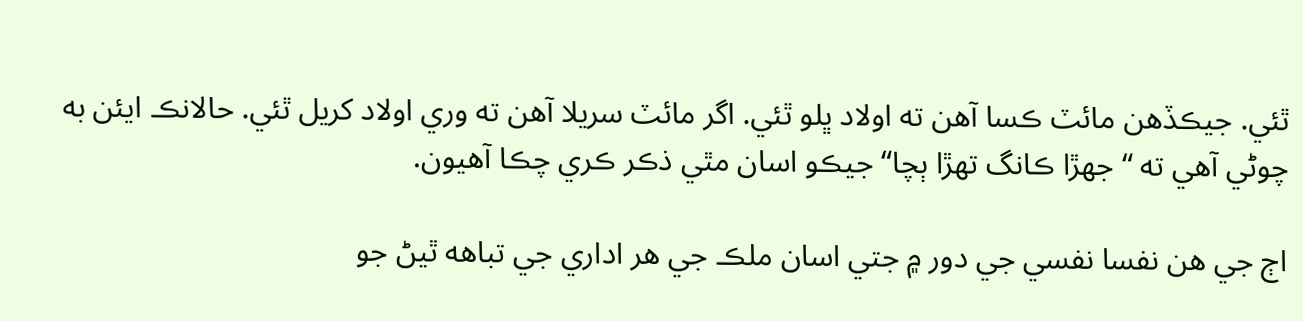ٿئي. جيڪڏهن مائٽ ڪسا آهن ته اولاد ڀلو ٿئي. اگر مائٽ سريلا آهن ته وري اولاد کريل ٿئي. حالانڪ ايئن به چوڻي آهي ته “ جهڙا ڪانگ تهڙا ٻچا“ جيڪو اسان مٿي ذڪر ڪري چڪا آهيون.

اڄ جي هن نفسا نفسي جي دور ۾ جتي اسان ملڪ جي هر اداري جي تباهه ٿيڻ جو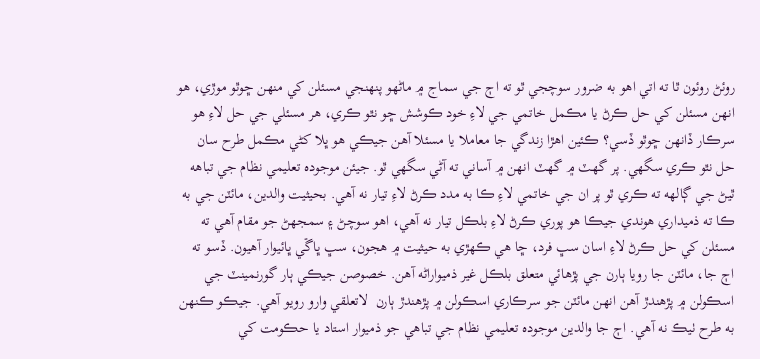روئڻ روئون ٿا ته اتي اهو به ضرور سوچجي ٿو ته اڄ جي سماج ۾ ماڻهو پنهنجي مسئلن کي منهن ڇوٿو موڙي، هو انهن مسئلن کي حل ڪرڻ يا مڪمل خاتمي جي لاءِ خود ڪوشش ڇو نٿو ڪري، هر مسئلي جي حل لاءِ هو سرڪار ڏانهن ڇوٿو ڏسي؟ ڪئين اهڙا زندگي جا معاملا يا مسئلا آهن جيڪي هو ڀلا کڻي مڪمل طرح سان حل نٿو ڪري سگهي. پر گهٽ ۾ گهٽ انهن ۾ آساني ته آڻي سگهي ٿو. جيئن موجوده تعليمي نظام جي تباهه ٿيڻ جي ڳالهه ته ڪري ٿو پر ان جي خاتمي لاءِ ڪا به مدد ڪرڻ لاءِ تيار نه آهي. بحيثيت والدين، مائٽن جي به ڪا ته ذميداري هوندي جيڪا هو پوري ڪرڻ لاءِ بلڪل تيار نه آهي، اهو سوچڻ ۽ سمجهڻ جو مقام آهي ته مسئلن کي حل ڪرڻ لاءِ اسان سڀ فرد، ڇا هي ڪهڙي به حيثيت ۾ هجون، سڀ ڀاڱي ڀائيوار آهيون. ڏسو ته اڄ جا، مائٽن جا رويا ٻارن جي پڙهائي متعلق بلڪل غير ذميواراڻه آهن. خصوصن جيڪي ٻار گورنمينٽ جي اسڪولن ۾ پڙهندڙ آهن انهن مائٽن جو سرڪاري اسڪولن ۾ پڙهندڙ ٻارن  لاتعلقي وارو رويو آهي. جيڪو ڪنهن به طرح ٺيڪ نه آهي. اڄ جا والدين موجوده تعليمي نظام جي تباهي جو ذميوار استاد يا حڪومت کي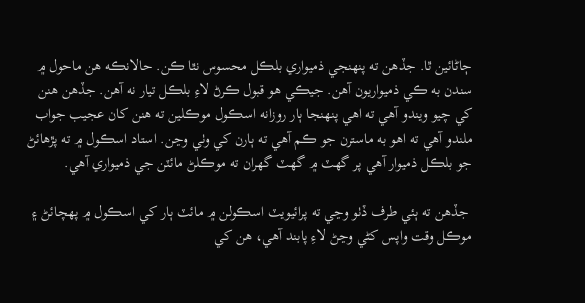ڄاڻائين ٿا. جڏهن ته پنهنجي ذميواري بلڪل محسوس نٿا ڪن. حالانڪه هن ماحول ۾ سندن به ڪي ذميواريون آهن. جيڪي هو قبول ڪرڻ لاءِ بلڪل تيار نه آهن. جڏهن هنن کي چيو ويندو آهي ته اهي پنهنجا ٻار روزانه اسڪول موڪلين ته هنن کان عجيب جواب ملندو آهي ته اهو به ماسترن جو ڪم آهي ته ٻارن کي وٺي وڃن. استاد اسڪول ۾ ته پڙهائڻ جو بلڪل ذميوار آهي پر گهٽ ۾ گهٽ گهران ته موڪلڻ مائٽن جي ذميواري آهي.

 جڏهن ته ٻئي طرف ڏٺو وڃي ته پرائيويٽ اسڪولن ۾ مائٽ ٻار کي اسڪول ۾ پهچائڻ ۽ موڪل وقت واپس کڻي وڃڻ لاءِ پابند آهي، هن کي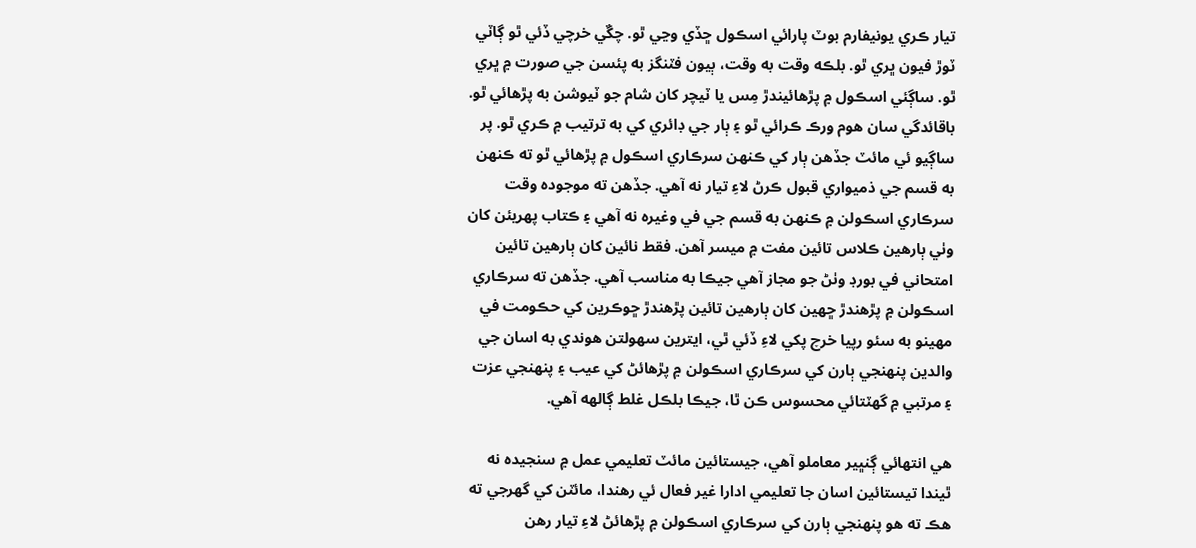تيار ڪري يونيفارم بوٽ پارائي اسڪول ڇڏي وڃي ٿو. چڱي خرچي ڏئي ٿو ڳاٽي ٽوڙ فيون ڀري ٿو. بلڪه وقت به وقت، ٻيون فٽنگز به پئسن جي صورت ۾ ڀري ٿو. ساڳئي اسڪول ۾ پڙهائيندڙ مِس يا ٽيچر کان شام جو ٽيوشن به پڙهائي ٿو. باقائدگي سان هوم ورڪ ڪرائي ٿو ۽ ٻار جي ڊائري کي به ترتيب ۾ ڪري ٿو. پر ساڳيو ئي مائٽ جڏهن ٻار کي ڪنهن سرڪاري اسڪول ۾ پڙهائي ٿو ته ڪنهن به قسم جي ذميواري قبول ڪرڻ لاءِ تيار نه آهي. جڏهن ته موجوده وقت سرڪاري اسڪولن ۾ ڪنهن به قسم جي في وغيره نه آهي ۽ ڪتاب پهريئن کان وٺي ٻارهين ڪلاس تائين مفت ۾ ميسر آهن. فقط نائين کان ٻارهين تائين امتحاني في بورڊ وٺڻ جو مجاز آهي جيڪا به مناسب آهي. جڏهن ته سرڪاري اسڪولن ۾ پڙهندڙ ڇهين کان ٻارهين تائين پڙهندڙ ڇوڪرين کي حڪومت في مهينو به سئو رپيا خرچ پکي لاءِ ڏئي ٿي، ايترين سهولتن هوندي به اسان جي والدين پنهنجي ٻارن کي سرڪاري اسڪولن ۾ پڙهائڻ کي عيب ۽ پنهنجي عزت ۽ مرتبي ۾ گهٽتائي محسوس ڪن ٿا، جيڪا بلڪل غلط ڳالهه آهي.

هي انتهائي ڳنڀير معاملو آهي، جيستائين مائٽ تعليمي عمل ۾ سنجيده نه ٿيندا تيستائين اسان جا تعليمي ادارا غير فعال ئي رهندا، مائٽن کي گهرجي ته هڪ ته هو پنهنجي ٻارن کي سرڪاري اسڪولن ۾ پڙهائڻ لاءِ تيار رهن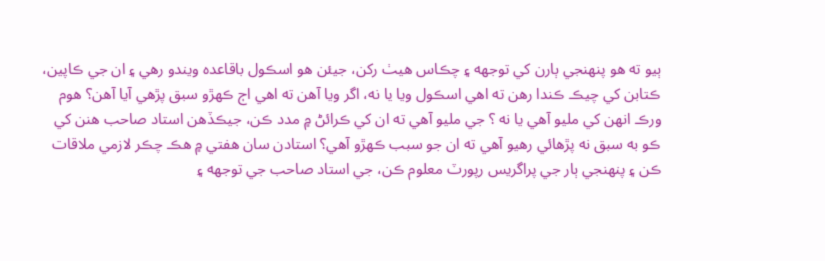ٻيو ته هو پنهنجي ٻارن کي توجهه ۽ چڪاس هيٺ رکن، جيئن هو اسڪول باقاعده ويندو رهي ۽ ان جي ڪاپين، ڪتابن کي چيڪ ڪندا رهن ته اهي اسڪول ويا يا نه، اگر ويا آهن ته اهي اڄ ڪهڙو سبق پڙهي آيا آهن؟ هوم ورڪ انهن کي مليو آهي يا نه ؟ جي مليو آهي ته ان کي ڪرائڻ ۾ مدد ڪن، جيڪڏهن استاد صاحب هنن کي ڪو به سبق نه پڙهائي رهيو آهي ته ان جو سبب ڪهڙو آهي؟ استادن سان هفتي ۾ هڪ چڪر لازمي ملاقات ڪن ۽ پنهنجي ٻار جي پراگريس رپورٽ معلوم ڪن، جي استاد صاحب جي توجهه ۽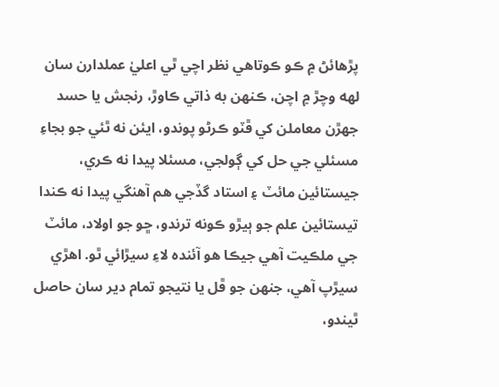پڙهائڻ ۾ ڪو ڪوتاهي نظر اچي ٿي اعليٰ عملدارن سان لهه وچڙ ۾ اچن، ڪنهن به ذاتي ڪاوڙ، رنجش يا حسد جهڙن معاملن کي ڦٽو ڪرڻو پوندو، ايئن نه ٿئي جو بجاءِ مسئلي جي حل کي ڳولجي، مسئلا پيدا نه ڪري، جيستائين مائٽ ۽ استاد گڏجي هم آهنگي پيدا نه ڪندا تيستائين علم جو ٻيڙو ڪونه ترندو، ڇو جو اولاد، مائٽ جي ملڪيت آهي جيڪا هو آئنده لاءِ سيڙائي ٿو. اهڙي سيڙپ آهي، جنهن جو ڦل يا نتيجو تمام دير سان حاصل ٿيندو،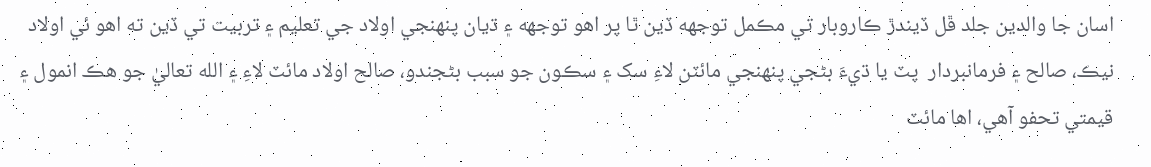اسان جا والدين جلد ڦل ڏيندڙ ڪاروبار تي مڪمل توجهه ڏين ٿا پر اهو توجهه ۽ ڌيان پنهنجي اولاد جي تعليم ۽ تربيت تي ڏين ته اهو ئي اولاد نيڪ، صالح ۽ فرمانبردار  پٽ يا ڌيءَ بڻجي پنهنجي مائٽن لاءِ سک ۽ سڪون جو سبب بڻجندو، صالح اولاد مائٽ لاءِ ۽ الله تعاليٰ جو هڪ انمول ۽  قيمتي تحفو آهي، اها مائٽ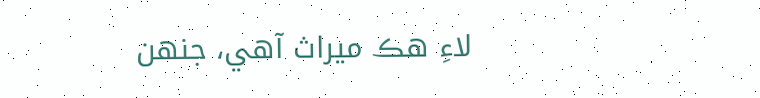لاءِ هڪ ميراث آهي، جنهن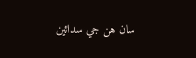سان هن جي سدائين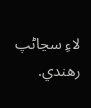لاءِ سڃاڻپ رهندي.